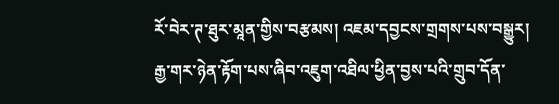རོ་བེར་ཊ་ཐུར་མཱན་གྱིས་བརྩམས། འཇམ་དབྱངས་གྲགས་པས་བསྒྱུར།
རྒྱ་གར་ཉེན་རྟོག་པས་ཞིབ་འཇུག་འཐིལ་ཕྱིན་བྱས་པའི་གྲུབ་དོན་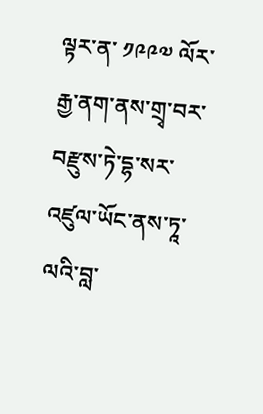ལྟར་ན་ ༡༩༩༧ ལོར་རྒྱ་ནག་ནས་གྲྭ་བར་བརྫུས་ཏེ་དྷ་སར་འཛུལ་ཡོང་ནས་ཏཱ་ལའི་བླ་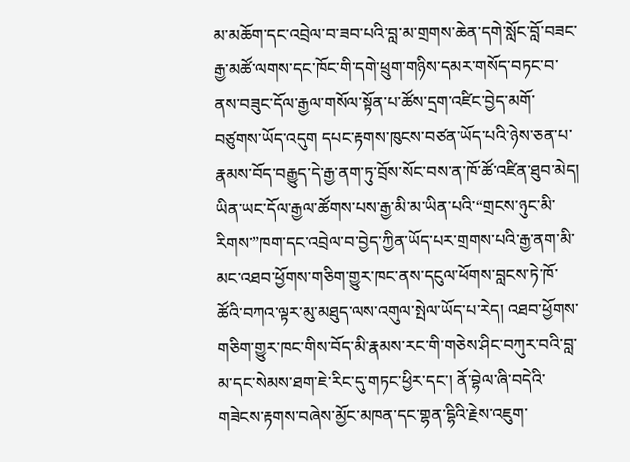མ་མཆོག་དང་འབྲེལ་བ་ཟབ་པའི་བླ་མ་གྲགས་ཆེན་དགེ་སློང་བློ་བཟང་རྒྱ་མཚོ་ལགས་དང་ཁོང་གི་དགེ་ཕྲུག་གཉིས་དམར་གསོད་བཏང་བ་ནས་བཟུང་དོལ་རྒྱལ་གསོལ་སྟོན་པ་ཚོས་དྲག་འཛིང་བྱེད་མགོ་བཙུགས་ཡོད་འདུག དཔང་རྟགས་ཁུངས་བཙན་ཡོད་པའི་ཉེས་ཅན་པ་རྣམས་བོད་བརྒྱུད་དེ་རྒྱ་ནག་ཏུ་བྲོས་སོང་བས་ན་ཁོ་ཚོ་འཛིན་ཐུབ་མེད། ཡིན་ཡང་དོལ་རྒྱལ་ཚོགས་པས་རྒྱ་མི་མ་ཡིན་པའི་“གྲངས་ཉུང་མི་རིགས་”ཁག་དང་འབྲེལ་བ་བྱེད་ཀྱིན་ཡོད་པར་གྲགས་པའི་རྒྱ་ནག་མི་མང་འཐབ་ཕྱོགས་གཅིག་གྱུར་ཁང་ནས་དངུལ་ཕོགས་བླངས་ཏེ་ཁོ་ཚོའི་བཀའ་ལྟར་མུ་མཐུད་ལས་འགུལ་སྤེལ་ཡོད་པ་རེད། འཐབ་ཕྱོགས་གཅིག་གྱུར་ཁང་གིས་བོད་མི་རྣམས་རང་གི་གཅེས་ཤིང་བཀུར་བའི་བླ་མ་དང་སེམས་ཐག་ཇེ་རིང་དུ་གཏང་ཕྱིར་དང་། ནོ་བྷེལ་ཞི་བདེའི་གཟེངས་རྟགས་བཞེས་མྱོང་མཁན་དང་གྷན་དྷིའི་རྗེས་འཇུག་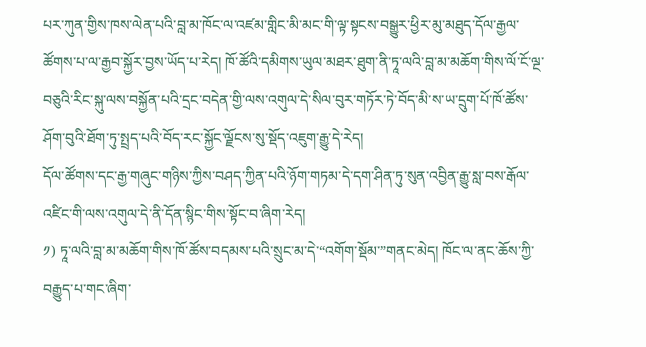པར་ཀུན་གྱིས་ཁས་ལེན་པའི་བླ་མ་ཁོང་ལ་འཛམ་གླིང་མི་མང་གི་ལྟ་སྟངས་བསྒྱུར་ཕྱིར་མུ་མཐུད་དོལ་རྒྱལ་ཚོགས་པ་ལ་རྒྱབ་སྐྱོར་བྱས་ཡོད་པ་རེད། ཁོ་ཚོའི་དམིགས་ཡུལ་མཐར་ཐུག་ནི་ཏཱ་ལའི་བླ་མ་མཆོག་གིས་ལོ་ངོ་ལྔ་བཅུའི་རིང་སྐུ་ལས་བསྐྱོན་པའི་དྲང་བདེན་གྱི་ལས་འགུལ་དེ་སིལ་བུར་གཏོར་ཏེ་བོད་མི་ས་ཡ་དྲུག་པོ་ཁོ་ཚོས་ཤོག་བུའི་ཐོག་ཏུ་སྤྲད་པའི་བོད་རང་སྐྱོང་ལྗོངས་སུ་སྡོད་འཇུག་རྒྱུ་དེ་རེད།
དོལ་ཚོགས་དང་རྒྱ་གཞུང་གཉིས་ཀྱིས་བཤད་ཀྱིན་པའི་ཉོག་གཏམ་དེ་དག་ཤིན་ཏུ་སུན་འབྱིན་རྒྱུ་སླ་བས་རྒོལ་འཛིང་གི་ལས་འགུལ་དེ་ནི་དོན་སྙིང་གིས་སྟོང་བ་ཞིག་རེད།
༡) ཏཱ་ལའི་བླ་མ་མཆོག་གིས་ཁོ་ཚོས་བདམས་པའི་སྲུང་མ་དེ་“འགོག་སྡོམ་”གནང་མེད། ཁོང་ལ་ནང་ཆོས་ཀྱི་བརྒྱུད་པ་གང་ཞིག་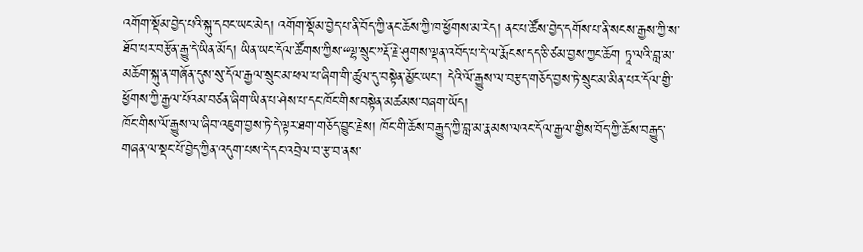འགོག་སྡོམ་བྱེད་པའི་སྐུ་དབང་ཡང་མེད། འགོག་སྡོམ་བྱེད་པ་ནི་བོད་ཀྱི་ནང་ཆོས་ཀྱི་ཁ་ཕྱོགས་མ་རེད། ནང་པ་ཚོས་བྱེད་དགོས་པ་ནི་སངས་རྒྱས་ཀྱི་ས་ཐོབ་པར་བརྩོན་རྒྱུ་དེ་ཡིན་མོད། ཡིན་ཡང་དོལ་ཚོགས་ཀྱིས་“ལྷ་སྲུང་”རྡོ་རྗེ་ཤུགས་ལྡན་འབོད་པ་དེ་ལ་རྨོངས་དད་ཅི་ཙམ་བྱས་ཀྱང་ཆོག ཏཱ་ལའི་བླ་མ་མཆོག་སྐུ་ན་གཞོན་དུས་སུ་དོལ་རྒྱལ་སྲུང་མ་ཕལ་པ་ཞིག་གི་ཚུལ་དུ་བསྟེན་མྱོང་ཡང་། དེའི་ལོ་རྒྱུས་ལ་བརྩད་གཅོད་བྱས་ཏེ་སྲུང་མ་མིན་པར་དོལ་གྱི་ཕྱོགས་ཀྱི་རྒྱལ་པོའམ་བཙན་ཞིག་ཡིན་པ་ཤེས་པ་དང་ཁོང་གིས་བསྟེན་མཚམས་བཞག་ཡོད།
ཁོང་གིས་ལོ་རྒྱུས་ལ་ཞིབ་འཇུག་བྱས་ཏེ་དེ་ལྟར་ཐག་གཅོད་བྱུང་རྗེས། ཁོང་གི་ཆོས་བརྒྱུད་ཀྱི་བླ་མ་རྣམས་ལའང་དོལ་རྒྱལ་གྱིས་བོད་ཀྱི་ཆོས་བརྒྱུད་གཞན་ལ་སྡང་པོ་བྱེད་ཀྱིན་འདུག་པས་དེ་དང་འབྲེལ་བ་རྩ་བ་ནས་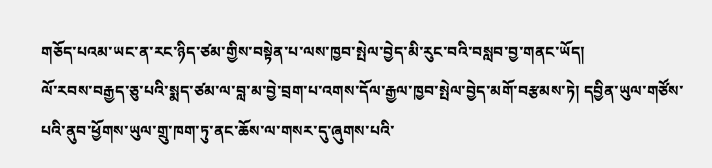གཅོད་པའམ་ཡང་ན་རང་ཉིད་ཙམ་གྱིས་བསྟེན་པ་ལས་ཁྱབ་སྤེལ་བྱེད་མི་རུང་བའི་བསླབ་བྱ་གནང་ཡོད།
ལོ་རབས་བརྒྱད་ཅུ་པའི་སྨད་ཙམ་ལ་བླ་མ་བྱེ་བྲག་པ་འགས་དོལ་རྒྱལ་ཁྱབ་སྤེལ་བྱེད་མགོ་བརྩམས་ཏེ། དབྱིན་ཡུལ་གཙོས་པའི་ནུབ་ཕྱོགས་ཡུལ་གྲུ་ཁག་ཏུ་ནང་ཆོས་ལ་གསར་དུ་ཞུགས་པའི་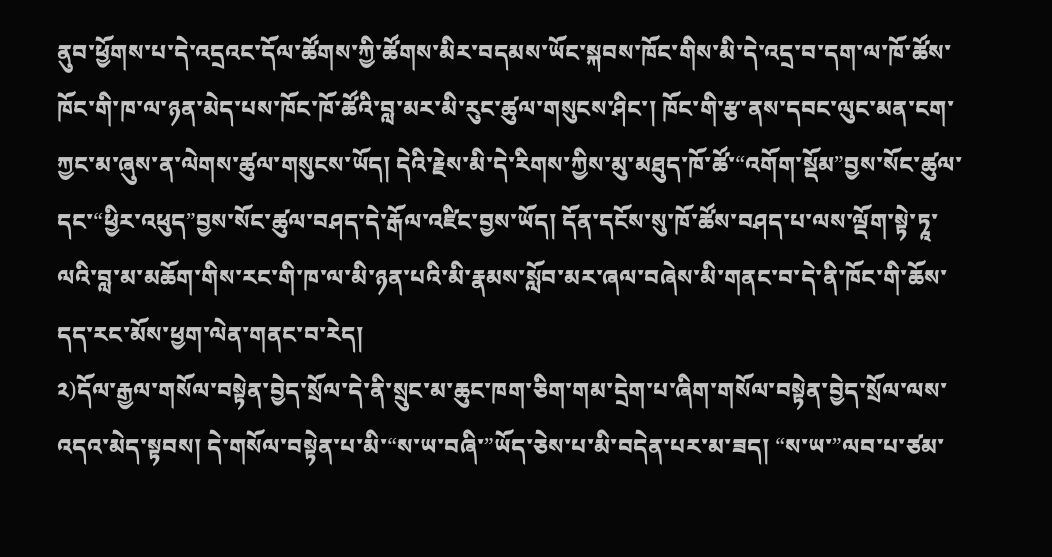ནུབ་ཕྱོགས་པ་དེ་འདྲའང་དོལ་ཚོགས་ཀྱི་ཚོགས་མིར་བདམས་ཡོང་སྐབས་ཁོང་གིས་མི་དེ་འདྲ་བ་དག་ལ་ཁོ་ཚོས་ཁོང་གི་ཁ་ལ་ཉན་མེད་པས་ཁོང་ཁོ་ཚོའི་བླ་མར་མི་རུང་ཚུལ་གསུངས་ཤིང་། ཁོང་གི་རྩ་ནས་དབང་ལུང་མན་ངག་ཀྱང་མ་ཞུས་ན་ལེགས་ཚུལ་གསུངས་ཡོད། དེའི་རྗེས་མི་དེ་རིགས་ཀྱིས་མུ་མཐུད་ཁོ་ཚོ་“འགོག་སྡོམ”བྱས་སོང་ཚུལ་དང་“ཕྱིར་འཕུད”བྱས་སོང་ཚུལ་བཤད་དེ་རྒོལ་འཛིང་བྱས་ཡོད། དོན་དངོས་སུ་ཁོ་ཚོས་བཤད་པ་ལས་ལྡོག་སྟེ་ཏཱ་ལའི་བླ་མ་མཆོག་གིས་རང་གི་ཁ་ལ་མི་ཉན་པའི་མི་རྣམས་སློབ་མར་ཞལ་བཞེས་མི་གནང་བ་དེ་ནི་ཁོང་གི་ཆོས་དད་རང་མོས་ཕྱག་ལེན་གནང་བ་རེད།
༢)དོལ་རྒྱལ་གསོལ་བསྟེན་བྱེད་སྲོལ་དེ་ནི་སྲུང་མ་ཆུང་ཁག་ཅིག་གམ་དྲེག་པ་ཞིག་གསོལ་བསྟེན་བྱེད་སྲོལ་ལས་འདའ་མེད་སྟབས། དེ་གསོལ་བསྟེན་པ་མི་“ས་ཡ་བཞི་”ཡོད་ཅེས་པ་མི་བདེན་པར་མ་ཟད། “ས་ཡ་”ལབ་པ་ཙམ་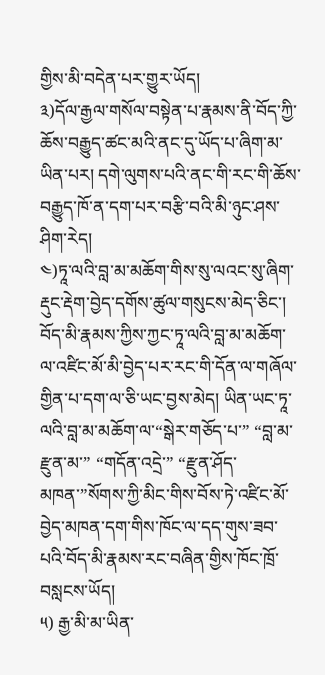གྱིས་མི་བདེན་པར་གྱུར་ཡོད།
༣)དོལ་རྒྱལ་གསོལ་བསྟེན་པ་རྣམས་ནི་བོད་ཀྱི་ཆོས་བརྒྱུད་ཚང་མའི་ནང་དུ་ཡོད་པ་ཞིག་མ་ཡིན་པར། དགེ་ལུགས་པའི་ནང་གི་རང་གི་ཆོས་བརྒྱུད་ཁོ་ན་དག་པར་བརྩི་བའི་མི་ཉུང་ཤས་ཤིག་རེད།
༤)ཏཱ་ལའི་བླ་མ་མཆོག་གིས་སུ་ལའང་སུ་ཞིག་རྡུང་རྡེག་བྱེད་དགོས་ཚུལ་གསུངས་མེད་ཅིང་། བོད་མི་རྣམས་ཀྱིས་ཀྱང་ཏཱ་ལའི་བླ་མ་མཆོག་ལ་འཛིང་མོ་མི་བྱེད་པར་རང་གི་དོན་ལ་གཞོལ་གྱིན་པ་དག་ལ་ཅི་ཡང་བྱས་མེད། ཡིན་ཡང་ཏཱ་ལའི་བླ་མ་མཆོག་ལ་“སྒེར་གཅོད་པ་” “བླ་མ་རྫུན་མ་” “གདོན་འདྲེ་” “རྫུན་ཤོད་མཁན་”སོགས་ཀྱི་མིང་གིས་བོས་ཏེ་འཛིང་མོ་བྱེད་མཁན་དག་གིས་ཁོང་ལ་དད་གུས་ཟབ་པའི་བོད་མི་རྣམས་རང་བཞིན་གྱིས་ཁོང་ཁྲོ་བསླངས་ཡོད།
༥) རྒྱ་མི་མ་ཡིན་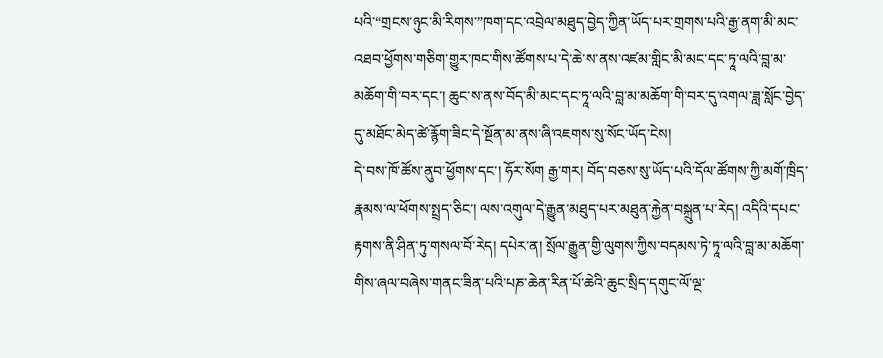པའི་“གྲངས་ཉུང་མི་རིགས་”ཁག་དང་འབྲེལ་མཐུད་བྱེད་ཀྱིན་ཡོད་པར་གྲགས་པའི་རྒྱ་ནག་མི་མང་འཐབ་ཕྱོགས་གཅིག་གྱུར་ཁང་གིས་ཚོགས་པ་དེ་ཆེ་ས་ནས་འཛམ་གླིང་མི་མང་དང་ཏཱ་ལའི་བླ་མ་མཆོག་གི་བར་དང་། ཆུང་ས་ནས་བོད་མི་མང་དང་ཏཱ་ལའི་བླ་མ་མཆོག་གི་བར་དུ་འགལ་ཟླ་སློང་བྱེད་དུ་མཐོང་མེད་ཚེ་རྙོག་ཟིང་དེ་སྔོན་མ་ནས་ཞི་འཇགས་སུ་སོང་ཡོད་ངེས།
དེ་བས་ཁོ་ཚོས་ནུབ་ཕྱོགས་དང་། ཧོར་སོག རྒྱ་གར། བོད་བཅས་སུ་ཡོད་པའི་དོལ་ཚོགས་ཀྱི་མགོ་ཁྲིད་རྣམས་ལ་ཕོགས་སྤྲད་ཅིང་། ལས་འགུལ་དེ་རྒྱུན་མཐུད་པར་མཐུན་རྐྱེན་བསྐྲུན་པ་རེད། འདིའི་དཔང་རྟགས་ནི་ཤིན་ཏུ་གསལ་བོ་རེད། དཔེར་ན། སྲོལ་རྒྱུན་གྱི་ལུགས་ཀྱིས་བདམས་ཏེ་ཏཱ་ལའི་བླ་མ་མཆོག་གིས་ཞལ་བཞེས་གནང་ཟིན་པའི་པཎ་ཆེན་རིན་པོ་ཆེའི་ཆུང་སྲིད་དགུང་ལོ་ལྔ་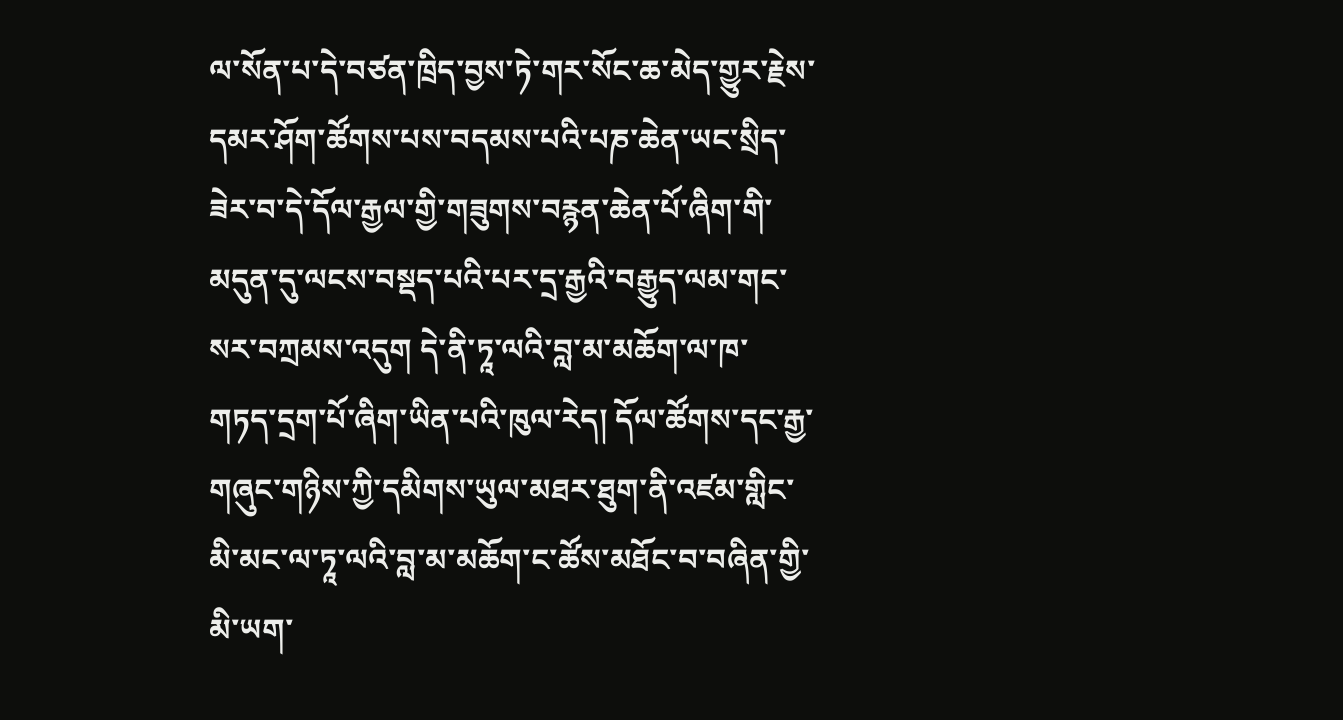ལ་སོན་པ་དེ་བཙན་ཁྲིད་བྱས་ཏེ་གར་སོང་ཆ་མེད་གྱུར་རྗེས་དམར་ཤོག་ཚོགས་པས་བདམས་པའི་པཎ་ཆེན་ཡང་སྲིད་ཟེར་བ་དེ་དོལ་རྒྱལ་གྱི་གཟུགས་བརྙན་ཆེན་པོ་ཞིག་གི་མདུན་དུ་ལངས་བསྡད་པའི་པར་དྲ་རྒྱའི་བརྒྱུད་ལམ་གང་སར་བཀྲམས་འདུག དེ་ནི་ཏཱ་ལའི་བླ་མ་མཆོག་ལ་ཁ་གཏད་དྲག་པོ་ཞིག་ཡིན་པའི་ཁུལ་རེད། དོལ་ཚོགས་དང་རྒྱ་གཞུང་གཉིས་ཀྱི་དམིགས་ཡུལ་མཐར་ཐུག་ནི་འཛམ་གླིང་མི་མང་ལ་ཏཱ་ལའི་བླ་མ་མཆོག་ང་ཚོས་མཐོང་བ་བཞིན་གྱི་མི་ཡག་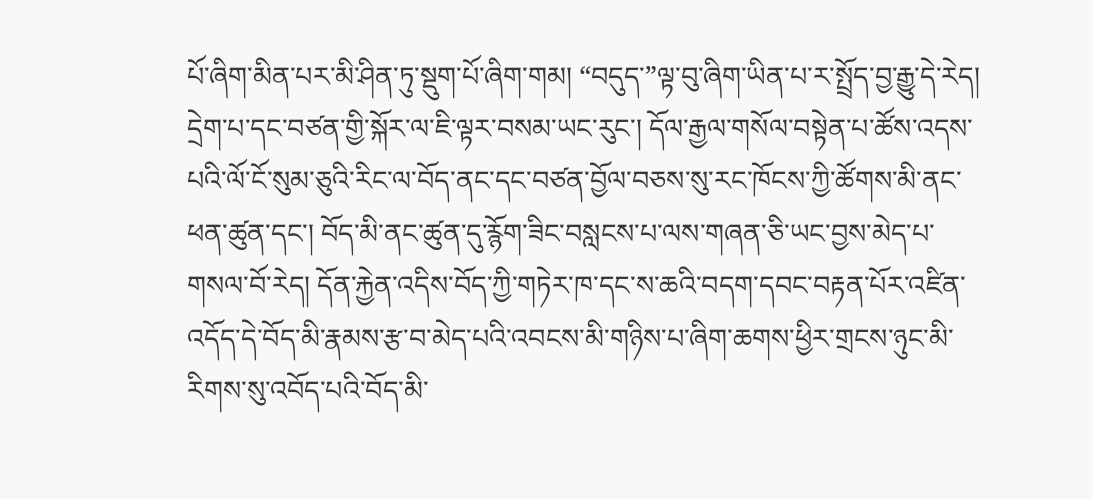པོ་ཞིག་མིན་པར་མི་ཤིན་ཏུ་སྡུག་པོ་ཞིག་གམ། “བདུད་”ལྟ་བུ་ཞིག་ཡིན་པ་ར་སྤྲོད་བྱ་རྒྱུ་དེ་རེད།
དྲེག་པ་དང་བཙན་གྱི་སྐོར་ལ་ཇི་ལྟར་བསམ་ཡང་རུང་། དོལ་རྒྱལ་གསོལ་བསྟེན་པ་ཚོས་འདས་པའི་ལོ་ངོ་སུམ་ཅུའི་རིང་ལ་བོད་ནང་དང་བཙན་བྱོལ་བཅས་སུ་རང་ཁོངས་ཀྱི་ཚོགས་མི་ནང་ཕན་ཚུན་དང་། བོད་མི་ནང་ཚུན་དུ་རྙོག་ཟིང་བསླངས་པ་ལས་གཞན་ཅི་ཡང་བྱས་མེད་པ་གསལ་བོ་རེད། དོན་རྐྱེན་འདིས་བོད་ཀྱི་གཏེར་ཁ་དང་ས་ཆའི་བདག་དབང་བརྟན་པོར་འཛིན་འདོད་དེ་བོད་མི་རྣམས་རྩ་བ་མེད་པའི་འབངས་མི་གཉིས་པ་ཞིག་ཆགས་ཕྱིར་གྲངས་ཉུང་མི་རིགས་སུ་འབོད་པའི་བོད་མི་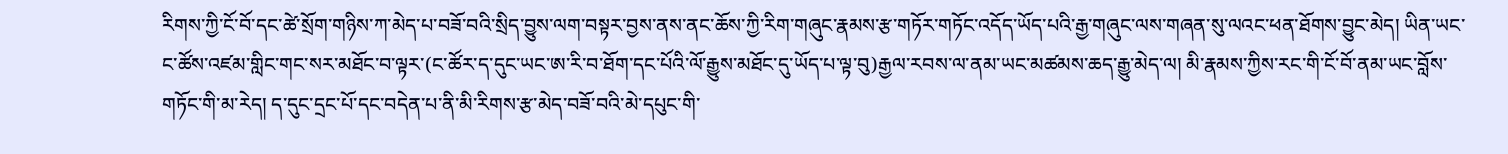རིགས་ཀྱི་ངོ་བོ་དང་ཚེ་སྲོག་གཉིས་ཀ་མེད་པ་བཟོ་བའི་སྲིད་བྱུས་ལག་བསྟར་བྱས་ནས་ནང་ཆོས་ཀྱི་རིག་གཞུང་རྣམས་རྩ་གཏོར་གཏོང་འདོད་ཡོད་པའི་རྒྱ་གཞུང་ལས་གཞན་སུ་ལའང་ཕན་ཐོགས་བྱུང་མེད། ཡིན་ཡང་ང་ཚོས་འཛམ་གླིང་གང་སར་མཐོང་བ་ལྟར་(ང་ཚོར་ད་དུང་ཡང་ཨ་རི་བ་ཐོག་དང་པོའི་ལོ་རྒྱུས་མཐོང་དུ་ཡོད་པ་ལྟ་བུ)རྒྱལ་རབས་ལ་ནམ་ཡང་མཚམས་ཆད་རྒྱུ་མེད་ལ། མི་རྣམས་ཀྱིས་རང་གི་ངོ་བོ་ནམ་ཡང་བློས་གཏོང་གི་མ་རེད། ད་དུང་དྲང་པོ་དང་བདེན་པ་ནི་མི་རིགས་རྩ་མེད་བཟོ་བའི་མེ་དཔུང་གི་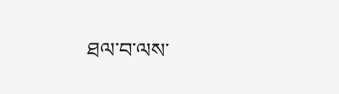ཐལ་བ་ལས་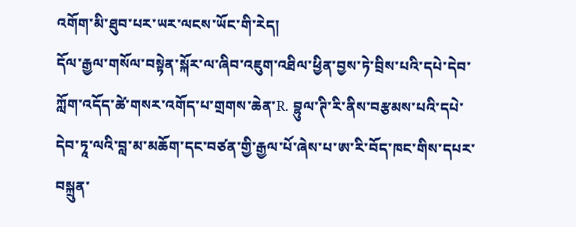འགོག་མི་ཐུབ་པར་ཡར་ལངས་ཡོང་གི་རེད།
དོལ་རྒྱལ་གསོལ་བསྟེན་སྐོར་ལ་ཞིབ་འཇུག་འཐིལ་ཕྱིན་བྱས་ཏེ་བྲིས་པའི་དཔེ་དེབ་ཀློག་འདོད་ཚེ་གསར་འགོད་པ་གྲགས་ཆེན་R. བྷུལ་ཊི་རི་ནིས་བརྩམས་པའི་དཔེ་དེབ་ཏཱ་ལའི་བླ་མ་མཆོག་དང་བཙན་གྱི་རྒྱལ་པོ་ཞེས་པ་ཨ་རི་བོད་ཁང་གིས་དཔར་བསྐྲུན་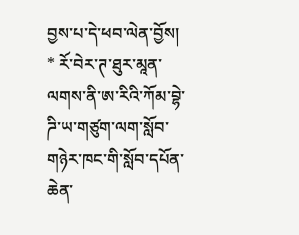བྱས་པ་དེ་ཕབ་ལེན་བྱོས།
* རོ་བེར་ཊ་ཐུར་མཱན་ལགས་ནི་ཨ་རིའི་ཀོམ་བྷེ་ཌི་ཡ་གཙུག་ལག་སློབ་གཉེར་ཁང་གི་སློབ་དཔོན་ཆེན་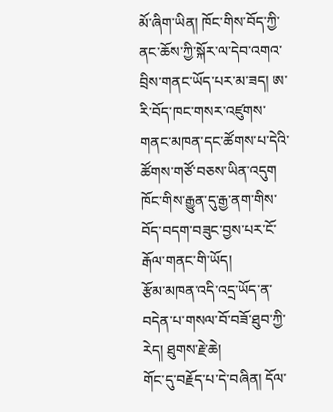མོ་ཞིག་ཡིན། ཁོང་གིས་བོད་ཀྱི་ནང་ཆོས་ཀྱི་སྐོར་ལ་དེབ་འགའ་བྲིས་གནང་ཡོད་པར་མ་ཟད། ཨ་རི་བོད་ཁང་གསར་འཛུགས་གནང་མཁན་དང་ཚོགས་པ་དེའི་ཚོགས་གཙོ་བཅས་ཡིན་འདུག ཁོང་གིས་རྒྱུན་དུ་རྒྱ་ནག་གིས་བོད་བདག་བཟུང་བྱས་པར་ངོ་རྒོལ་གནང་གི་ཡོད།
རྩོམ་མཁན་འདི་འདྲ་ཡོད་ན་བདེན་པ་གསལ་བོ་བཟོ་ཐུབ་ཀྱི་རེད། ཐུགས་རྗེ་ཆེ།
གོང་དུ་བརྗོད་པ་དེ་བཞིན། དོལ་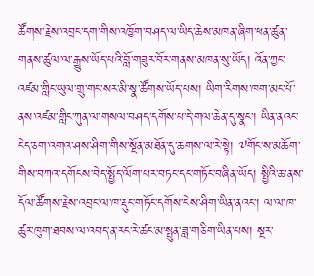ཚོགས་རྗེས་འབྲང་དག་གིས་འཁྱོག་བཤད་ལ་ཡིད་ཆེས་མཁན་ཞིག་ཕན་ཚུན་གནས་ཚུལ་ལ་རྒྱུས་ཡོད་པའི་བློ་གཟུར་བོར་གནས་མཁན་སུ་ཡོད། འོན་ཀྱང་འཛམ་གླིང་ཡུལ་གྲུ་གང་སར་མི་སྣ་ཚོགས་ཡོད་པས། ཡིག་རིགས་ཁག་མང་པོ་ནས་འཛམ་གླིང་ཀུན་ལ་གསལ་བཤད་དགོས་པ་དེ་གལ་ཆེན་དུ་སྣང་། ཡིན་ནའང་ངེད་ཅག་འགའ་ཤས་ཤིག་གིས་སྔོན་མཐོན་དུ་ཆགས་ལ་རེ་སྟེ། ༧གོང་ས་མཆོག་གིས་བཀའ་དགོངས་བེད་སྤྱོད་ལོག་པར་བཏང་དང་གཏོང་བཞིན་ཡོད། སྤྱིའི་ཆ་ནས་དོལ་ཚོགས་རྗེས་འབྲང་ལ་ཁ་རྡུང་གཏོང་དགོས་ངེས་ཤིག་ཡིན་ནའང་། ལ་ལ་ཁ་ཚུར་ཁུག་ཐབས་ལ་འབད་ན་རང་རེ་ཚང་མ་སྤུན་ཟླ་གཅིག་ཡིན་པས། སྔར་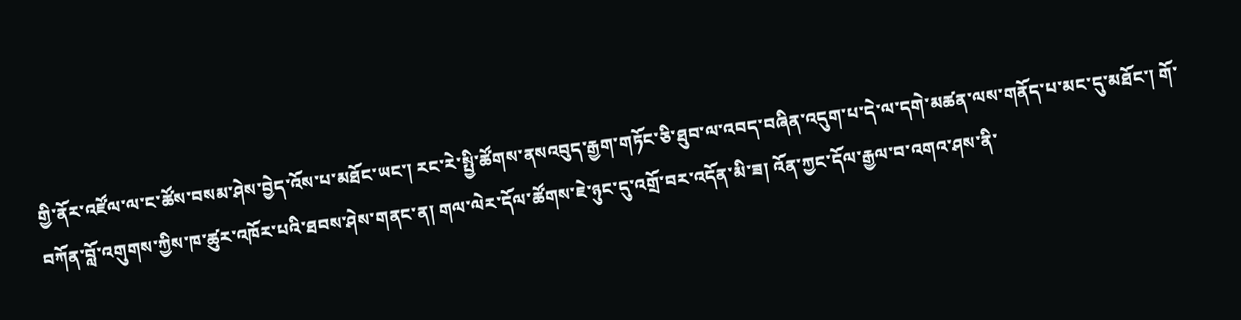གྱི་ནོར་འཛོལ་ལ་ང་ཚོས་བསམ་ཤེས་བྱེད་འོས་པ་མཐོང་ཡང་། རང་རེ་སྤྱི་ཚོགས་ནསའབུད་རྒྱག་གཏོང་ཅི་ཐུབ་ལ་འབད་བཞིན་འདུག་པ་དེ་ལ་དགེ་མཚན་ལས་གནོད་པ་མང་དུ་མཐོང་། གོ་བཀོན་བློ་འགུགས་ཀྱིས་ཁ་ཚུར་འཁོར་པའི་ཐབས་ཤེས་གནང་ན། གལ་ལེར་དོལ་ཚོགས་ཇེ་ཉུང་དུ་འགྲོ་བར་འདོན་མི་ཟ། འོན་ཀྱང་དོལ་རྒྱལ་བ་འགའ་ཤས་ནི་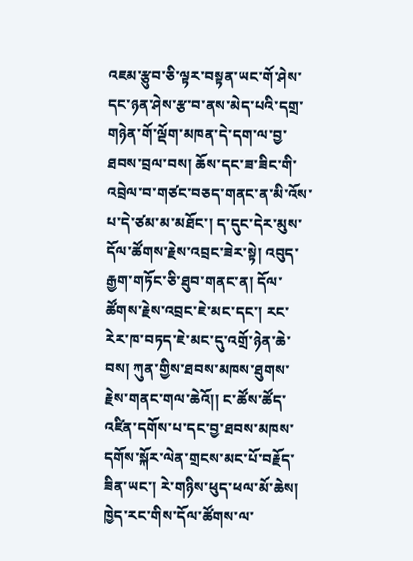འཇམ་རྩུབ་ཅི་ལྟར་བསྟན་ཡང་གོ་ཤེས་དང་ཉན་ཤེས་རྩ་བ་ནས་མེད་པའི་དགྲ་གཉེན་གོ་ལྡོག་མཁན་དེ་དག་ལ་བྱ་ཐབས་བྲལ་བས། ཆོས་དང་ཟ་ཟིང་གི་འབྲེལ་བ་གཙང་བཅད་གནང་ན་མི་འོས་པ་དེ་ཙམ་མ་མཐོང་། ད་དུང་དེར་མུས་དོལ་ཚོགས་རྗེས་འབྲང་ཟེར་སྟེ། འབུད་རྒྱག་གཏོང་ཅི་ཐུབ་གནང་ན། དོལ་ཚོགས་རྗེས་འབྲང་ཇེ་མང་དང་། རང་རེར་ཁ་བཏད་ཇེ་མང་དུ་འགྲོ་ཉེན་ཆེ་བས། ཀུན་གྱིས་ཐབས་མཁས་ཐུགས་རྗེས་གནང་གལ་ཆེའོ།། ང་ཚོས་ཚོད་འཛིན་དགོས་པ་དང་བྱ་ཐབས་མཁས་དགོས་སྐོར་ལེན་གྲངས་མང་པོ་བརྗོད་ཟིན་ཡང་། རེ་གཉིས་ཕུད་ཕལ་མོ་ཆེས། ཁྱེད་རང་གིས་དོལ་ཚོགས་ལ་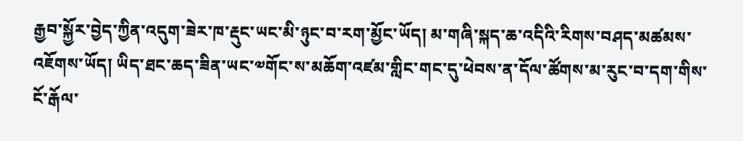རྒྱབ་སྐྱོར་བྱེད་ཀྱིན་འདུག་ཟེར་ཁ་རྡུང་ཡང་མི་ཉུང་བ་རག་མྱོང་ཡོད། མ་གཞི་སྐད་ཆ་འདིའི་རིགས་བཤད་མཚམས་འཇོགས་ཡོད། ཡིད་ཐང་ཆད་ཟིན་ཡང་༧གོང་ས་མཆོག་འཛམ་གླིང་གང་དུ་ཕེབས་ན་དོལ་ཚོགས་མ་རུང་བ་དག་གིས་ངོ་རྒོལ་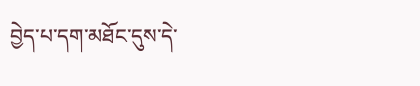བྱེད་པ་དག་མཐོང་དུས་དེ་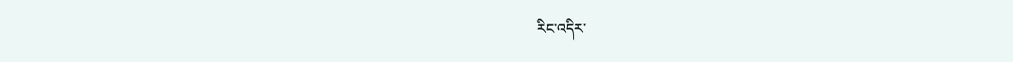རིང་འདིར་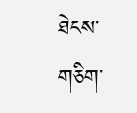ཐེངས་གཅིག་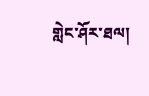གླེང་ཤོར་ཐལ།